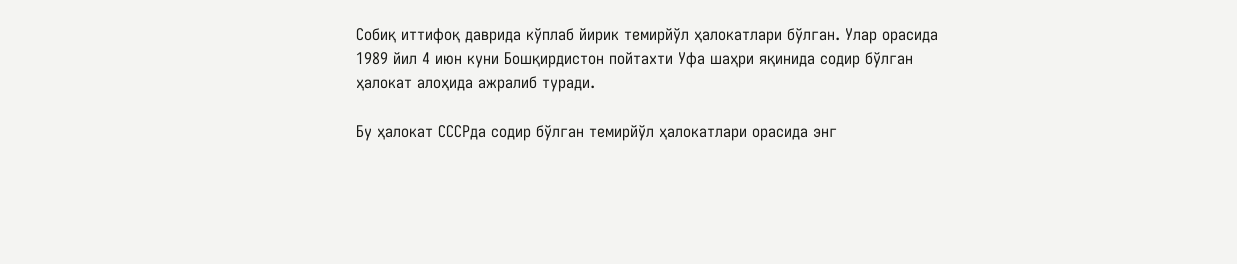Собиқ иттифоқ даврида кўплаб йирик темирйўл ҳалокатлари бўлган. Улар орасида 1989 йил 4 июн куни Бошқирдистон пойтахти Уфа шаҳри яқинида содир бўлган ҳалокат алоҳида ажралиб туради.

Бу ҳалокат СССРда содир бўлган темирйўл ҳалокатлари орасида энг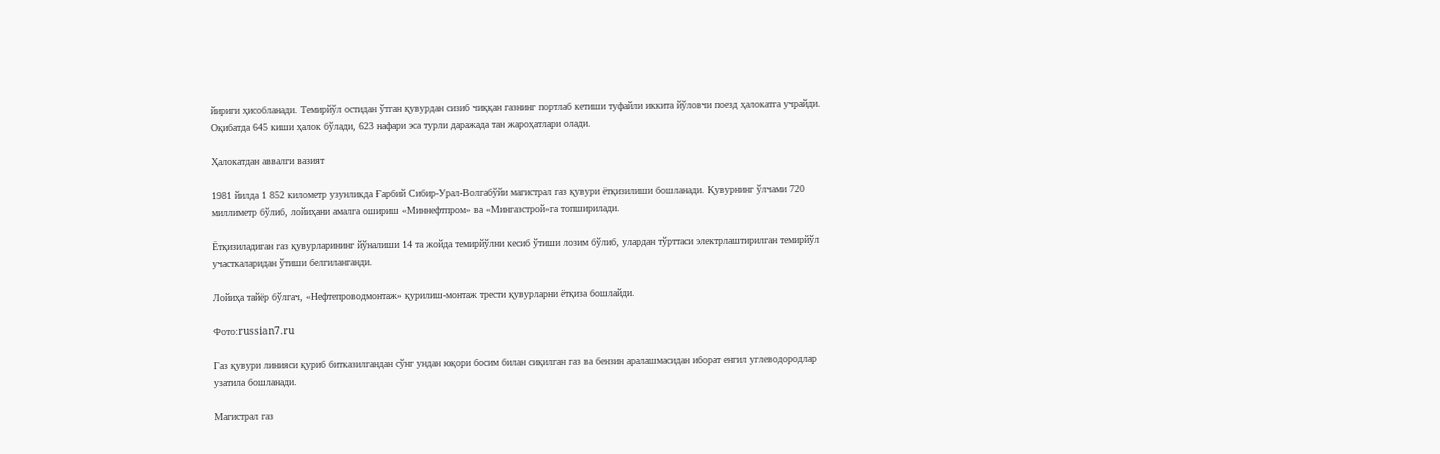йириги ҳисобланади. Темирйўл остидан ўтган қувурдан сизиб чиққан газнинг портлаб кетиши туфайли иккита йўловчи поезд ҳалокатга учрайди. Оқибатда 645 киши ҳалок бўлади, 623 нафари эса турли даражада тан жароҳатлари олади.

Ҳалокатдан аввалги вазият

1981 йилда 1 852 километр узунликда Ғарбий Сибир-Урал-Волгабўйи магистрал газ қувури ётқизилиши бошланади. Қувурнинг ўлчами 720 миллиметр бўлиб, лойиҳани амалга ошириш «Миннефтпром» ва «Мингазстрой»га топширилади.

Ётқизиладиган газ қувурларининг йўналиши 14 та жойда темирйўлни кесиб ўтиши лозим бўлиб, улардан тўрттаси электрлаштирилган темирйўл участкаларидан ўтиши белгиланганди.

Лойиҳа тайёр бўлгач, «Нефтепроводмонтаж» қурилиш-монтаж трести қувурларни ётқиза бошлайди.

Фото:russian7.ru

Газ қувури линияси қуриб битказилгандан сўнг ундан юқори босим билан сиқилган газ ва бензин аралашмасидан иборат енгил углеводородлар узатила бошланади.

Магистрал газ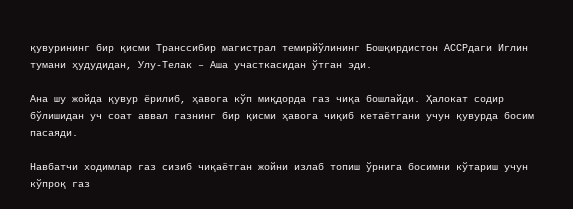қувурининг бир қисми Транссибир магистрал темирйўлининг Бошқирдистон АССРдаги Иглин тумани ҳудудидан, Улу-Телак – Аша участкасидан ўтган эди.

Ана шу жойда қувур ёрилиб, ҳавога кўп миқдорда газ чиқа бошлайди. Ҳалокат содир бўлишидан уч соат аввал газнинг бир қисми ҳавога чиқиб кетаётгани учун қувурда босим пасаяди.

Навбатчи ходимлар газ сизиб чиқаётган жойни излаб топиш ўрнига босимни кўтариш учун кўпроқ газ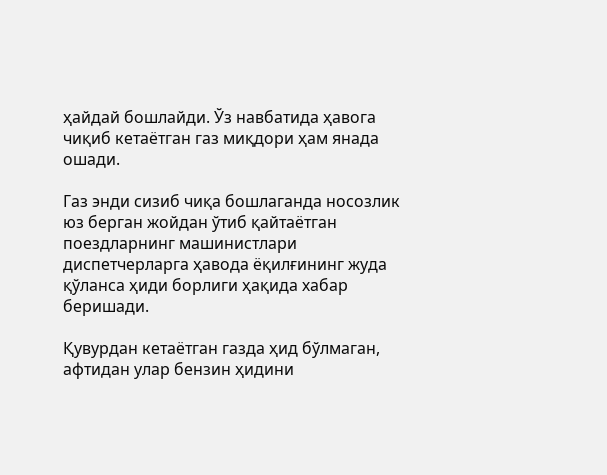ҳайдай бошлайди. Ўз навбатида ҳавога чиқиб кетаётган газ миқдори ҳам янада ошади.

Газ энди сизиб чиқа бошлаганда носозлик юз берган жойдан ўтиб қайтаётган поездларнинг машинистлари диспетчерларга ҳавода ёқилғининг жуда қўланса ҳиди борлиги ҳақида хабар беришади.

Қувурдан кетаётган газда ҳид бўлмаган, афтидан улар бензин ҳидини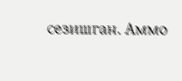сезишган. Аммо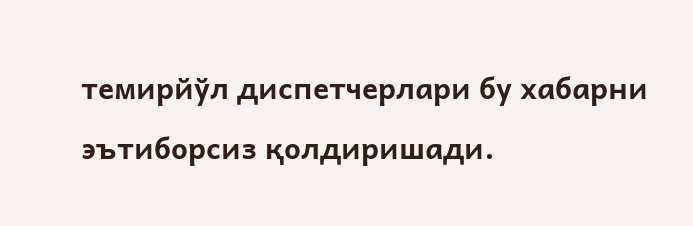темирйўл диспетчерлари бу хабарни эътиборсиз қолдиришади.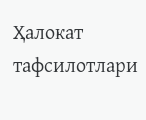Ҳалокат тафсилотлари